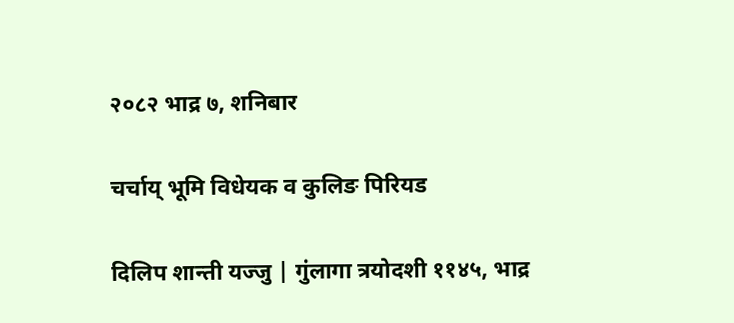२०८२ भाद्र ७, शनिबार

चर्चाय् भूमि विधेयक व कुलिङ पिरियड

दिलिप शान्ती यज्जु | गुंलागा त्रयोदशी ११४५, भाद्र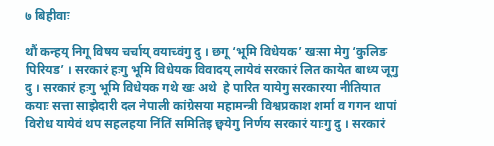७ बिहीवाः

थौं कन्हय् निगू विषय चर्चाय् वयाच्वंगु दु । छगू ‘भूमि विधेयक’ खःसा मेगु ‘कुलिङ पिरियड’ । सरकारं हःगु भूमि विधेयक विवादय् लायेवं सरकारं लित कायेत बाध्य जूगु दु । सरकारं हःगु भूमि विधेयक गथे खः अथे  हे पारित यायेगु सरकारया नीतियात कयाः सत्ता साझेदारी दल नेपाली कांग्रेसया महामन्त्री विश्वप्रकाश शर्मा व गगन थापां विरोध यायेवं थप सहलहया निंतिं समितिइ छ्वयेगु निर्णय सरकारं याःगु दु । सरकारं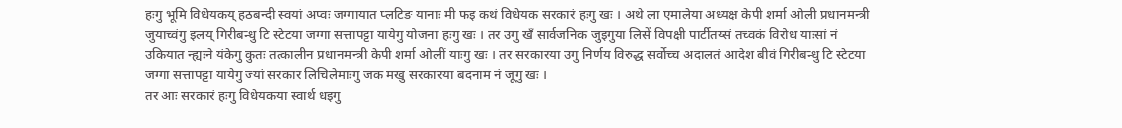हःगु भूमि विधेयकय् हठबन्दी स्वयां अप्वः जग्गायात प्लटिङ यानाः मी फइ कथं विधेयक सरकारं हःगु खः । अथे ला एमालेया अध्यक्ष केपी शर्मा ओली प्रधानमन्त्री जुयाच्वंगु इलय् गिरीबन्धु टि स्टेटया जग्गा सत्तापट्टा यायेगु योजना हःगु खः । तर उगु खँ सार्वजनिक जुइगुया लिसें विपक्षी पार्टीतय्सं तच्वकं विरोध याःसां नं उकियात न्ह्यःने यंकेगु कुतः तत्कालीन प्रधानमन्त्री केपी शर्मा ओलीं याःगु खः । तर सरकारया उगु निर्णय विरुद्ध सर्वोच्च अदालतं आदेश बीवं गिरीबन्धु टि स्टेटया जग्गा सत्तापट्टा यायेगु ज्यां सरकार लिचिलेमाःगु जक मखु सरकारया बदनाम नं जूगु खः ।
तर आः सरकारं हःगु विधेयकया स्वार्थ धइगु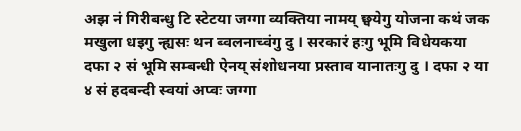अझ नं गिरीबन्धु टि स्टेटया जग्गा व्यक्तिया नामय् छ्वयेगु योजना कथं जक मखुला धइगु न्ह्यसः थन ब्वलनाच्वंगु दु । सरकारं हःगु भूमि विधेयकया दफा २ सं भूमि सम्बन्धी ऐनय् संशोधनया प्रस्ताव यानातःगु दु । दफा २ या ४ सं हदबन्दी स्वयां अप्वः जग्गा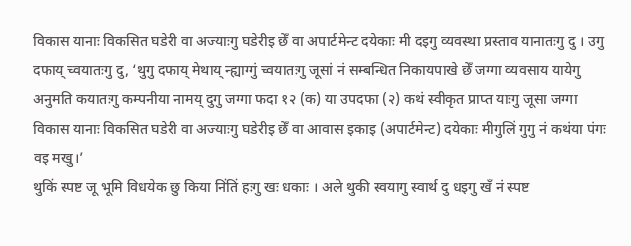विकास यानाः विकसित घडेरी वा अज्याःगु घडेरीइ छेँ वा अपार्टमेन्ट दयेकाः मी दइगु व्यवस्था प्रस्ताव यानातःगु दु । उगु दफाय् च्वयातःगु दु, ‘थुगु दफाय् मेथाय् न्ह्याग्गुं च्वयातःगु जूसां नं सम्बन्धित निकायपाखे छेँ जग्गा व्यवसाय यायेगु अनुमति कयातःगु कम्पनीया नामय् दुगु जग्गा फदा १२ (क) या उपदफा (२) कथं स्वीकृत प्राप्त याःगु जूसा जग्गा विकास यानाः विकसित घडेरी वा अज्याःगु घडेरीइ छेँ वा आवास इकाइ (अपार्टमेन्ट) दयेकाः मीगुलिं गुगु नं कथंया पंगः वइ मखु।’
थुकिं स्पष्ट जू भूमि विधयेक छु किया निंतिं हःगु खः धकाः । अले थुकी स्वयागु स्वार्थ दु धइगु खँ नं स्पष्ट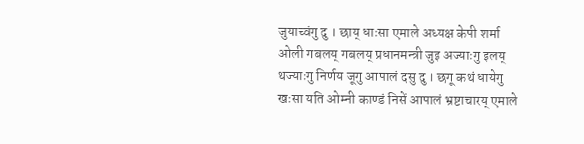जुयाच्वंगु दु । छाय् धाःसा एमाले अध्यक्ष केपी शर्मा ओली गबलय् गबलय् प्रधानमन्त्री जुइ अज्याःगु इलय् थज्याःगु निर्णय जूगु आपालं दसु दु । छगू कथं धायेगु खःसा यति ओम्नी काण्डं निसें आपालं भ्रष्टाचारय् एमाले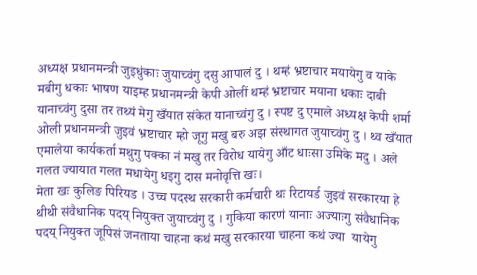अध्यक्ष प्रधानमन्त्री जुइधुंकाः जुयाच्वंगु दसु आपालं दु । थम्हं भ्रष्टाचार मयायेगु व याके मबीगु धकाः भाषण याइम्ह प्रधानमन्त्री केपी ओलीं थम्हं भ्रष्टाचार मयाना धकाः दाबी यानाच्वंगु दुसा तर तथ्यं मेगु खँयात संकेत यानाच्वंगु दु । स्पष्ट दु एमाले अध्यक्ष केपी शर्मा ओली प्रधानमन्त्री जुइवं भ्रष्टाचार म्हो जूगु मखु बरु अझ संस्थागत जुयाच्वंगु दु । थ्व खँयात एमालेया कार्यकर्ता मथुगु पक्का नं मखु तर विरोध यायेगु आँट धाःसा उमिके मदु । अले गलत ज्यायात गलत मधायेगु धइगु दास मनोवृत्ति खः।
मेता खः कुलिङ पिरियड । उच्च पदस्थ सरकारी कर्मचारी थः रिटायर्ड जुइवं सरकारया हे थीथी संवैधानिक पदय् नियुक्त जुयाच्वंगु दु । गुकिया कारणं यानाः अज्याःगु संवैधानिक पदय् नियुक्त जूपिसं जनताया चाहना कथं मखु सरकारया चाहना कथं ज्या  यायेगु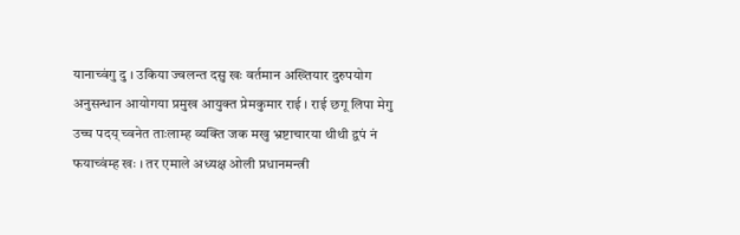यानाच्वंगु दु । उकिया ज्वलन्त दसु खः वर्तमान अख्तियार दुरुपयोग अनुसन्धान आयोगया प्रमुख आयुक्त प्रेमकुमार राई । राई छगू लिपा मेगु उच्च पदय् च्वनेत ताःलाम्ह व्यक्ति जक मखु भ्रष्टाचारया थीथी द्वपं नं फयाच्वंम्ह खः । तर एमाले अध्यक्ष ओली प्रधानमन्त्री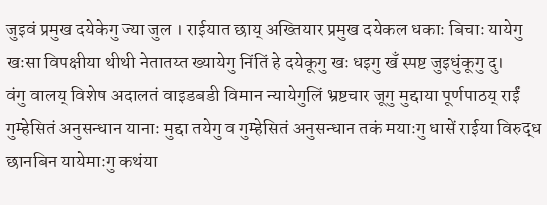जुइवं प्रमुख दयेकेगु ज्या जुल । राईयात छाय् अख्तियार प्रमुख दयेकल धकाः बिचाः यायेगु खःसा विपक्षीया थीथी नेतातय्त ख्यायेगु निंतिं हे दयेकूगु खः धइगु खँ स्पष्ट जुइधुंकूगु दु।
वंगु वालय् विशेष अदालतं वाइडबडी विमान न्यायेगुलिं भ्रष्टचार जूगु मुद्दाया पूर्णपाठय् राईं गुम्हेसितं अनुसन्धान यानाः मुद्दा तयेगु व गुम्हेसितं अनुसन्धान तकं मयाःगु धासें राईया विरुद्ध छानबिन यायेमाःगु कथंया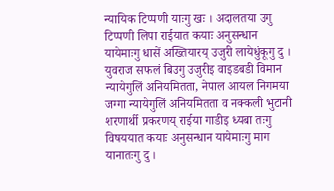न्यायिक टिप्पणी याःगु खः । अदालतया उगु टिप्पणी लिपा राईयात कयाः अनुसन्धान यायेमाःगु धासें अख्तियारय् उजुरी लायेधुंकूगु दु । युवराज सफलं बिउगु उजुरीइ वाइडबडी विमान न्यायेगुलिं अनियमितता, नेपाल आयल निगमया जग्गा न्यायेगुलिं अनियमितता व नक्कली भुटानी शरणार्थी प्रकरणय् राईया गाडीइ ध्यबा तःगु विषययात कयाः अनुसन्धान यायेमाःगु माग यानातःगु दु ।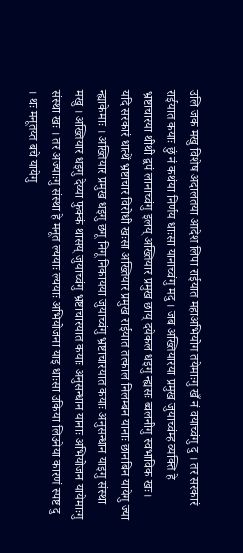उलि जक मखु विशेष अदालतया आदेश लिपा राईयात महाअभियोग तयेमाःगु खँ नं वयाच्वंगु दु । तर सरकारं राईयात कयाः छुं नं कथंया निर्णय धाःसा यानाच्वंगु मदु । जब अख्तियारया प्रमुख जुयाच्वंम्ह व्यक्ति हे भ्रष्टाचारया थीथी द्वपं लानाच्वंगु इलय् अख्तियार प्रमुख छाय् दयेकल धइगु न्ह्यसः ब्वलनीगु स्वभाविक खः।
यदि सरकारं धात्थें भ्रष्टाचार विरोधी खःसा अख्तियार प्रमुख राईयात तत्काल निलम्बन यानाः छानबिन यायेगु ज्या न्ह्याकेमाः । अख्तियार प्रमुख धइगु छगू निगू निकायया जुयाच्वंगु भ्रष्टाचारयात कयाः अनुसन्धान याइगु संस्था मखु । अख्तियार धइगु देय्या फुक्कं थासय् जुयाच्वंगु भ्रष्टाचारयात कयाः अनुसन्धान यानाः अभियोजन यायेमाःगु संस्था खः । तर अज्याःगु संस्था हे मनूत ल्ययाः ल्ययाः अभियोजना याइ धाःसा उकिया लिउनेया कारणं स्पष्ट दु । थः मनूतय्त बचे यायेगु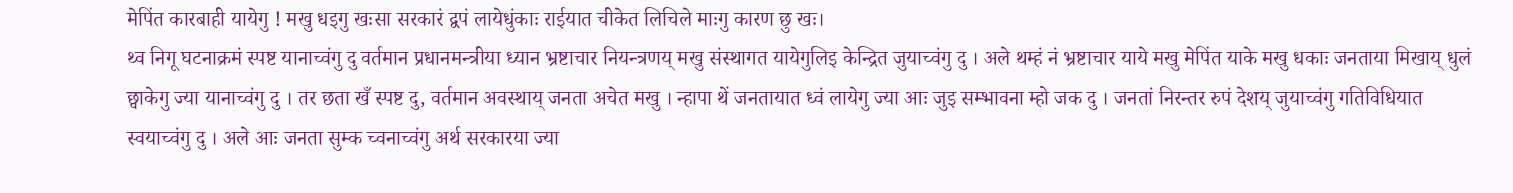मेपिंत कारबाही यायेगु ! मखु धइगु खःसा सरकारं द्वपं लायेधुंकाः राईयात चीकेत लिचिले माःगु कारण छु खः।
थ्व निगू घटनाक्रमं स्पष्ट यानाच्वंगु दु वर्तमान प्रधानमन्त्रीया ध्यान भ्रष्टाचार नियन्त्रणय् मखु संस्थागत यायेगुलिइ केन्द्रित जुयाच्वंगु दु । अले थम्हं नं भ्रष्टाचार याये मखु मेपिंत याके मखु धकाः जनताया मिखाय् धुलं छ्वाकेगु ज्या यानाच्वंगु दु । तर छता खँ स्पष्ट दु, वर्तमान अवस्थाय् जनता अचेत मखु । न्हापा थें जनतायात ध्वं लायेगु ज्या आः जुइ सम्भावना म्हो जक दु । जनतां निरन्तर रुपं देशय् जुयाच्वंगु गतिविधियात स्वयाच्वंगु दु । अले आः जनता सुम्क च्वनाच्वंगु अर्थ सरकारया ज्या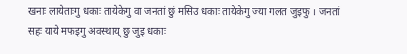खनाः लायेताःगु धकाः तायेकेगु वा जनतां छुं मसिउ धकाः तायेकेगु ज्या गलत जुइफु । जनतां सहः याये मफइगु अवस्थाय् छु जुइ धकाः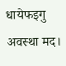धायेफइगु अवस्था मद।